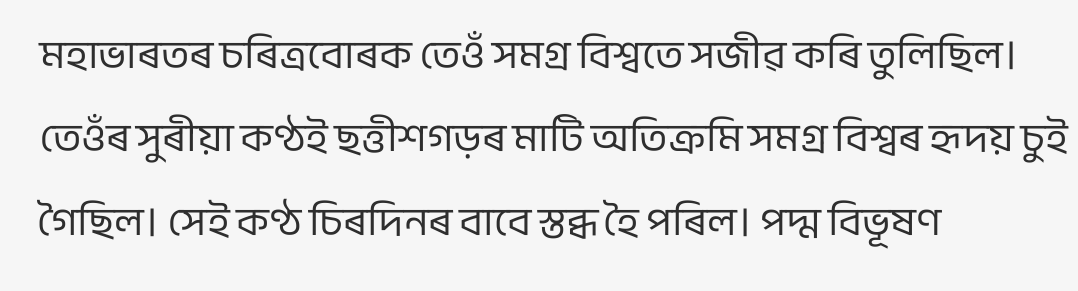মহাভাৰতৰ চৰিত্ৰবোৰক তেওঁ সমগ্ৰ বিশ্বতে সজীৱ কৰি তুলিছিল। তেওঁৰ সুৰীয়া কণ্ঠই ছত্তীশগড়ৰ মাটি অতিক্ৰমি সমগ্ৰ বিশ্বৰ হৃদয় চুই গৈছিল। সেই কণ্ঠ চিৰদিনৰ বাবে স্তব্ধ হৈ পৰিল। পদ্ম বিভূষণ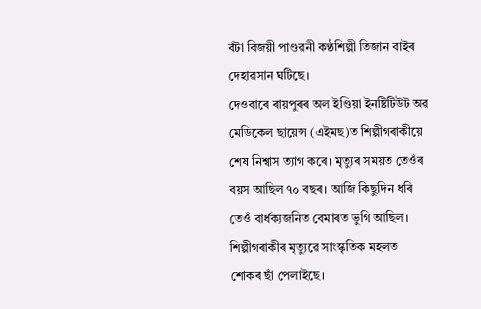বঁটা বিজয়ী পাণ্ডৱনী কণ্ঠশিল্পী তিজান বাইৰ দেহাৱসান ঘটিছে।
দেওবাৰে ৰায়পুৰৰ অল ইণ্ডিয়া ইনষ্টিটিউট অৱ মেডিকেল ছায়েন্স (এইমছ)ত শিল্পীগৰাকীয়ে শেষ নিশ্বাস ত্যাগ কৰে। মৃত্যুৰ সময়ত তেওঁৰ বয়স আছিল ৭০ বছৰ। আজি কিছুদিন ধৰি তেওঁ বাৰ্ধক্যজনিত বেমাৰত ভুগি আছিল। শিল্পীগৰাকীৰ মৃত্যুৱে সাংস্কৃতিক মহলত শোকৰ ছাঁ পেলাইছে।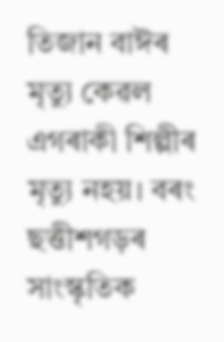তিজান বাঈৰ মৃত্যু কেৱল এগৰাকী শিল্পীৰ মৃত্যু নহয়। বৰং ছত্তীশগড়ৰ সাংস্কৃতিক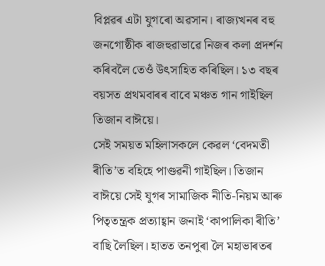বিপ্লৱৰ এটা যুগৰো অৱসান। ৰাজ্যখনৰ বহু জনগোষ্ঠীক ৰাজহুৱাভাৱে নিজৰ কলা প্ৰদৰ্শন কৰিবলৈ তেওঁ উৎসাহিত কৰিছিল। ১৩ বছৰ বয়সত প্ৰথমবাৰৰ বাবে মঞ্চত গান গাইছিল তিজান বাঈয়ে।
সেই সময়ত মহিলাসকলে কেৱল ‘বেদমতী ৰীতি’ত বহিহে পাণ্ডৱনী গাইছিল। তিজান বাঈয়ে সেই যুগৰ সামাজিক নীতি-নিয়ম আৰু পিতৃতন্ত্ৰক প্ৰত্যাহ্বান জনাই ‘কাপালিকা ৰীতি’ বাছি লৈছিল। হাতত তনপুৰা লৈ মহাভাৰতৰ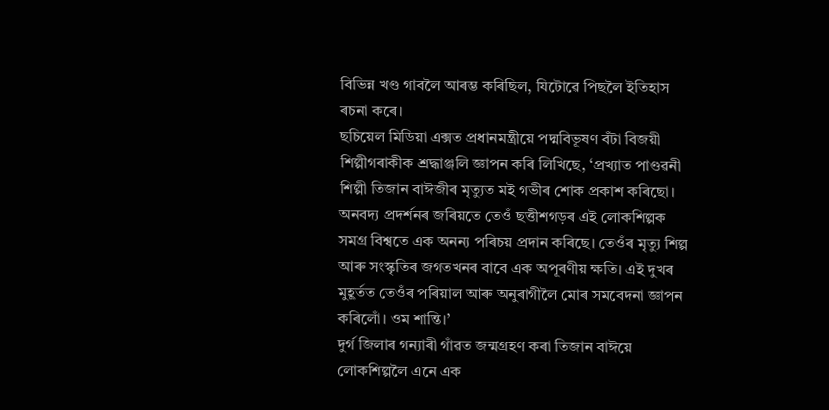বিভিন্ন খণ্ড গাবলৈ আৰম্ভ কৰিছিল, যিটোৱে পিছলৈ ইতিহাস ৰচনা কৰে।
ছচিয়েল মিডিয়া এক্সত প্ৰধানমন্ত্ৰীয়ে পদ্মবিভূষণ বঁটা বিজয়ী শিল্পীগৰাকীক শ্ৰদ্ধাঞ্জলি জ্ঞাপন কৰি লিখিছে, ‘প্ৰখ্যাত পাণ্ডৱনী শিল্পী তিজান বাঈজীৰ মৃত্যুত মই গভীৰ শোক প্ৰকাশ কৰিছো। অনবদ্য প্ৰদৰ্শনৰ জৰিয়তে তেওঁ ছত্তীশগড়ৰ এই লোকশিল্পক সমগ্ৰ বিশ্বতে এক অনন্য পৰিচয় প্ৰদান কৰিছে। তেওঁৰ মৃত্যু শিল্প আৰু সংস্কৃতিৰ জগতখনৰ বাবে এক অপূৰণীয় ক্ষতি। এই দুখৰ মুহূৰ্তত তেওঁৰ পৰিয়াল আৰু অনুৰাগীলৈ মোৰ সমবেদনা জ্ঞাপন কৰিলোঁ। ওম শান্তি।’
দুৰ্গ জিলাৰ গন্যাৰী গাঁৱত জন্মগ্ৰহণ কৰা তিজান বাঈয়ে লোকশিল্পলৈ এনে এক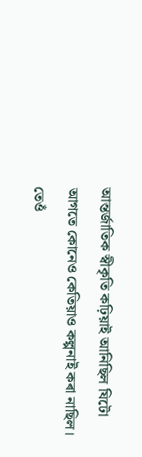আন্তৰ্জাতিক স্বীকৃতি কঢ়িয়াই আনিছিল যিটো আগতে কোনেও কেতিয়াও কল্পনাই কৰা নাছিল। তেওঁ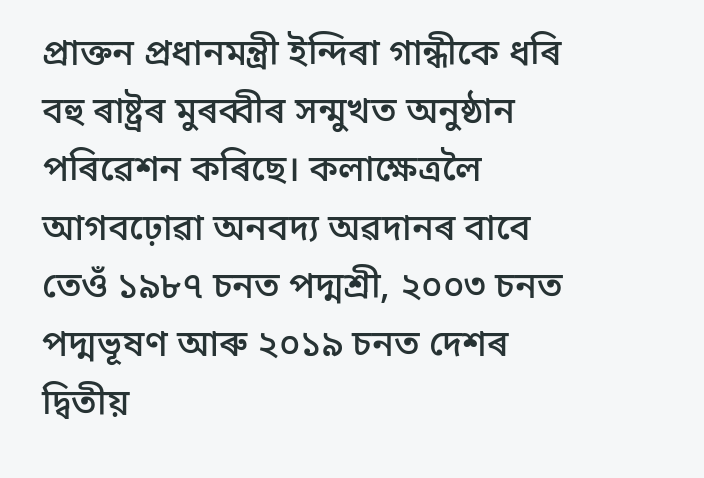প্ৰাক্তন প্ৰধানমন্ত্ৰী ইন্দিৰা গান্ধীকে ধৰি বহু ৰাষ্ট্ৰৰ মুৰব্বীৰ সন্মুখত অনুষ্ঠান পৰিৱেশন কৰিছে। কলাক্ষেত্ৰলৈ আগবঢ়োৱা অনবদ্য অৱদানৰ বাবে তেওঁ ১৯৮৭ চনত পদ্মশ্ৰী, ২০০৩ চনত পদ্মভূষণ আৰু ২০১৯ চনত দেশৰ দ্বিতীয়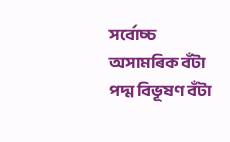সৰ্বোচ্চ অসামৰিক বঁটা পদ্ম বিভূষণ বঁটা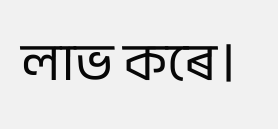লাভ কৰে।